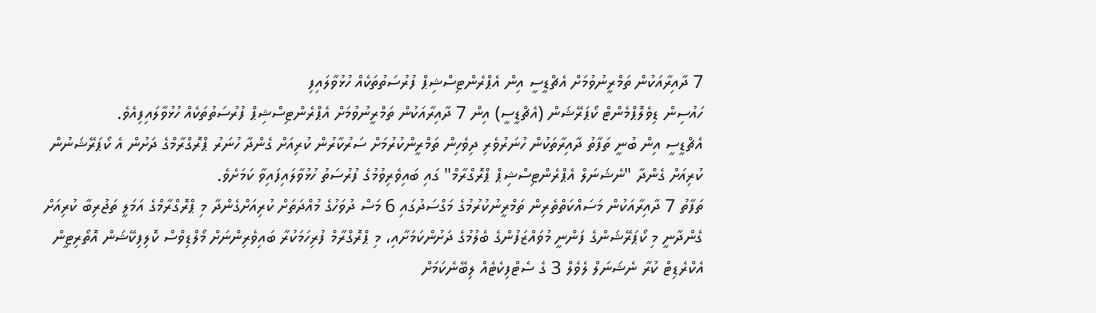7 ދާއިރާއަކުން ތަމްރީނުވުމަށް އެޗްޑީސީ އިން އެޕްރެންޓިސްޝިޕް ފުރުސަތުތަކެއް ހުޅުވާލައިފި
ހައުސިން ޑިވެލޮޕްމެންޓް ކޯޕަރޭޝަން (އެޗްޑީސީ) އިން 7 ދާއިރާއަކުން ތަމްރީނުވުމަށް އެޕްރެންޓިސްޝިޕް ފުރުސަތުތަކެއް ހުޅުވާލައިފިއެވެ.
އެޗްޑީސީ އިން ބުނީ ތަފާތު ދާއިރާތަކުން ހުނަރުވެރި ދިވެހިން ތަމްރީންކުރުމަށް ސަރުކާރުން ކުރިއަށް ގެންދާ ހުނަރު ޕްރޮގްރާމްގެ ދަށުން އެ ކޯޕަރޭޝަނުން ކުރިއަށް ގެންދާ "ނެޝަނަލް އެޕްރެންޓިސްޝިޕް ޕްރޮގްރާމް" ގައި ބައިވެރިވުމުގެ ފުރުސަތު ހުޅުވާލައިފައިވާ ކަމަށެވެ.
ތަފާތު 7 ދާއިރާއަކުން މަސައްކަތްތެރިން ތަމްރީނުކުރުމުގެ މަގްސަދުގައި 6 މަސް ދުވަހުގެ މުއްދަތަށް ކުރިއަށްގެންދާ މި ޕްރޮގްރާމްގެ އަމަލީ ތަޖުރިބާ ކުރިއަށް ގެންދާނީ މި ކޯޕަރޭޝަންގެ ފަންނީ މުވައްޒަފުންގެ ބެލުމުގެ ދަށުންކަމަށާއި، މި ޕްރޮގްރާމް ފުރިހަމަކުރާ ބައިވެރިންނަށް މޯލްޑިވްސް ކޮލިފިކޭޝަން އޮތޯރިޓީން އެކްރެޑިޓް ކުރާ ނެޝަނަލް ލެވެލް 3 ގެ ސެޓްފިކެޓެއް ލިބޭނެކަމަށް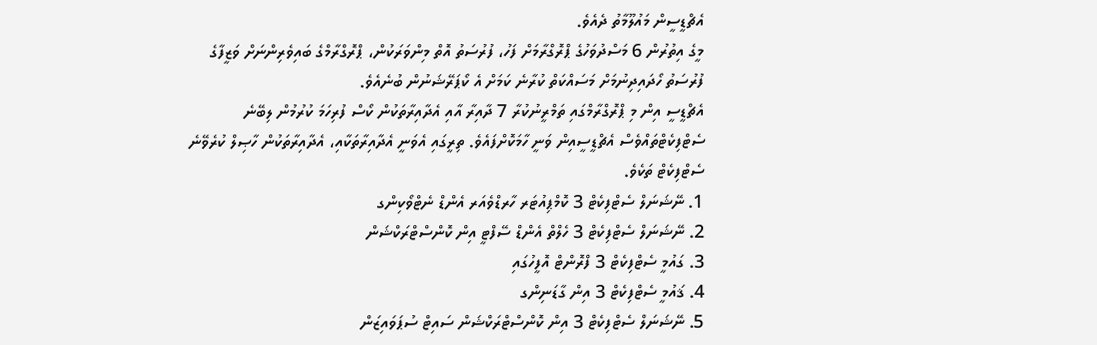އެޗްޑީސީން މައުލޫމާތު ދެއެވެ.
މީގެ އިތުރުން 6 މަސްދުވަހުގެ ޕްރޮގްރާމަށް ފަހު، ފުރުސަތު އޮތް މިންވަރަކުން، ޕްރޮގްރާމްގެ ބައިވެރިންނަށް ވަޒީފާގެ ފުރުސަތު ހޯދައިދިނުމަށް މަސައްކަތް ކުރާނެ ކަމަށް އެ ކޯޕަރޭޝަނުން ބުނެއެވެ.
އެޗްޑީސީ އިން މި ޕްރޮގްރާމްގައި ތަމްރީނުކުރާ 7 ދާއިރާ އާއި އެދާއިރާތަކުން ކޯސް ފުރިހަމަ ކުރުމުން ލިބޭނެ ސެޓްފިކެޓްތައްވެސް އެޗްޑީސީއިން ވަނީ ހާމަކޮށްފައެވެ. ތިރީގައި އެވަނީ އެދާއިރާތަކާއި، އެދާއިރާތަކުން ހާޞިލް ކުރެވޭނެ ސެޓްފިކެޓް ތަކެވެ.
1. ނޭޝަނަލް ސެޓްފިކެޓް 3 ކޮމްޕިއުޓަރ ހާރޑްވެއަރ އެންޑް ނެޓްވޯކިންގ
2. ނޭޝަނަލް ސެޓްފިކެޓް 3 ހެލްތް އެންޑް ސޭފްޓީ އިން ކޮންސްޓްރަކްޝަން
3. ގައުމީ ސެޓްފިކެޓް 3 ފްރޮންޓް އޮފީހުގައި
4. ޤައުމީ ސެޓްފިކެޓް 3 އިން ގާޑަނިންގ
5. ނޭޝަނަލް ސެޓްފިކެޓް 3 އިން ކޮންސްޓްރަކްޝަން ސައިޓް ސުޕަވައިޒަން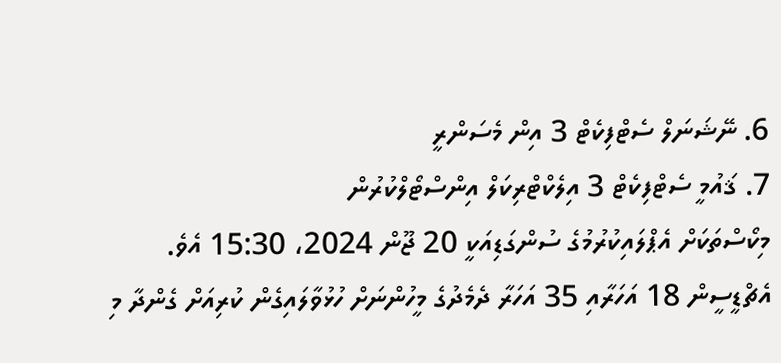6. ނޭޝަނަލް ސެޓްފިކެޓް 3 އިން މެސަންރީ
7. ޤައުމީ ސެޓްފިކެޓް 3 އިލެކްޓްރިކަލް އިންސްޓޯލްކުރުން
މިކޯސްތަކަށް އެޕްލައިކުރުމުގެ ސުންގަޑިއަކީ 20 ޖޫން 2024، 15:30 އެވެ.
އެޗްޑީސީން 18 އަހަރާއި 35 އަހަރާ ދެމެދުގެ މީހުންނަށް ހުޅުވާލައިގެން ކުރިއަށް ގެންދާ މި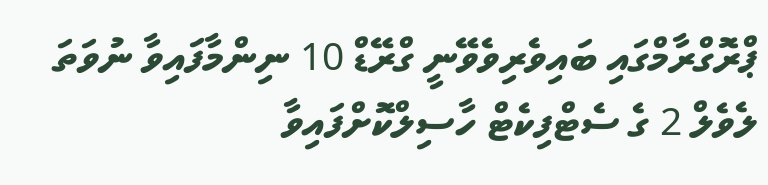ޕްރޮގްރާމްގައި ބައިވެރިވެވޭނީ ގްރޭޑް 10 ނިންމާފައިވާ ނުވަތަ ލެވެލް 2 ގެ ސެޓްފިކެޓް ހާސިލްކޮށްފައިވާ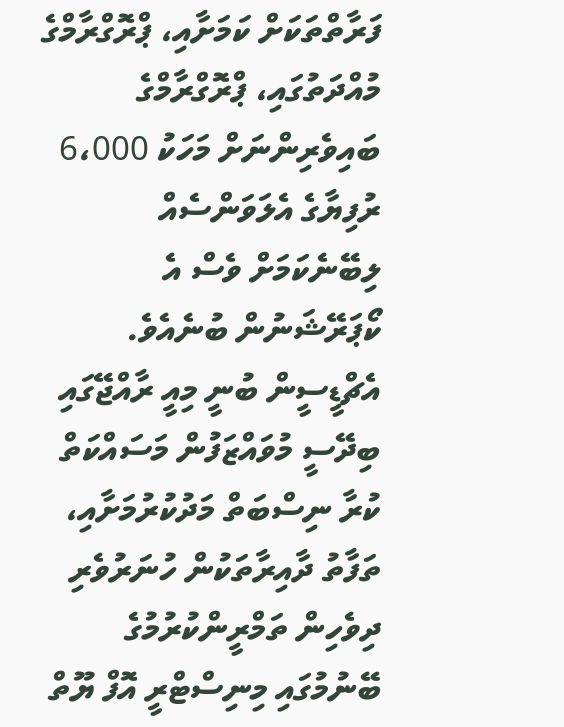ފަރާތްތަކަށް ކަމަށާއި، ޕްރޮގްރާމްގެ މުއްދަތުގައި، ޕްރޮގްރާމްގެ ބައިވެރިންނަށް މަހަކު 6،000 ރުފިޔާގެ އެލަވަންސެއް ލިބޭނެކަމަށް ވެސް އެ ކޯޕަރޭޝަނުން ބުނެއެވެ.
އެޗްޑީސީން ބުނީ މިއީ ރާއްޖޭގައި ބިދޭސީ މުވައްޒަފުން މަސައްކަތް ކުރާ ނިސްބަތް މަދުކުރުމަށާއި، ތަފާތު ދާއިރާތަކުން ހުނަރުވެރި ދިވެހިން ތަމްރީންކުރުމުގެ ބޭނުމުގައި މިނިސްޓްރީ އޮފް ޔޫތް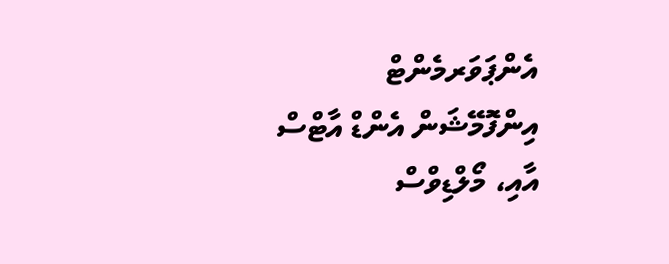އެންޕަވަރމެންޓް އިންފޮމޭޝަން އެންޑް އާޓްސް އާއި، މޯލްޑިވްސް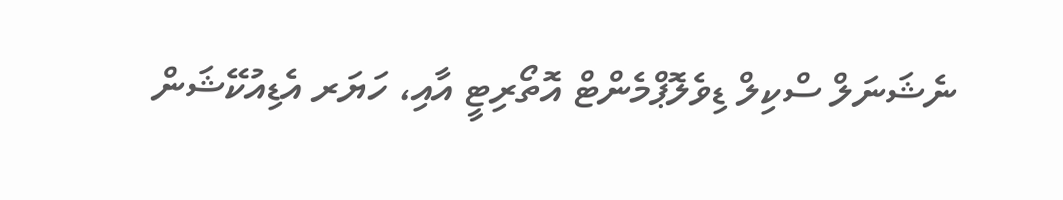ނެޝަނަލް ސްކިލް ޑިވެލޮޕްމެންޓް އޮތޯރިޓީ އާއި، ހަޔަރ އެޑިއުކޭޝަން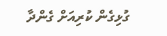ގުޅިގެން ކުރިއަށް ގެންދާ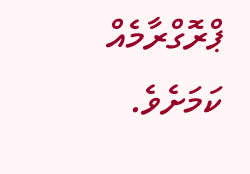ޕްރޮގްރާމެއް ކަމަށެވެ.